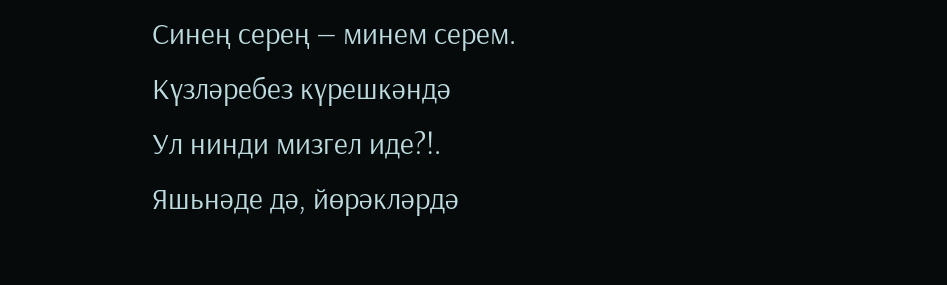Синең серең — минем серем.
Күзләребез күрешкәндә
Ул нинди мизгел иде?!.
Яшьнәде дә, йөрәкләрдә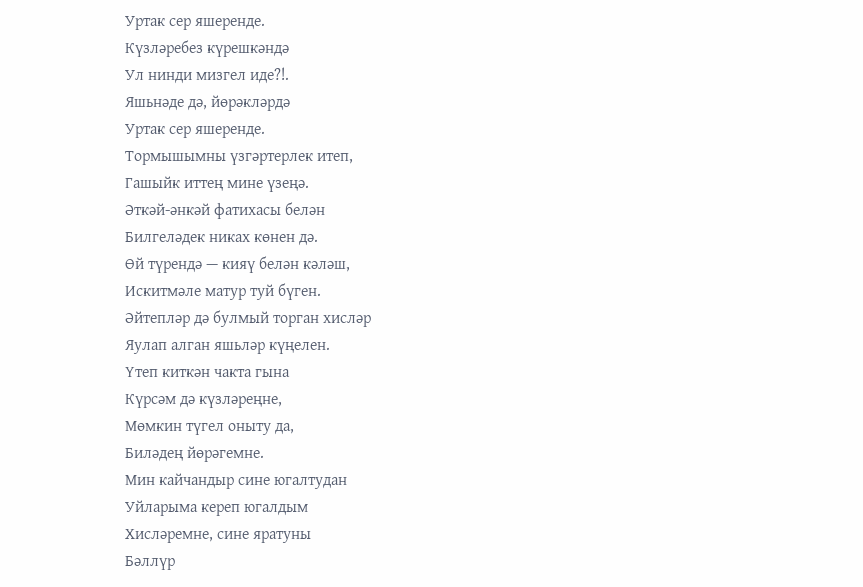Уртак сер яшеренде.
Күзләребез күрешкәндә
Ул нинди мизгел иде?!.
Яшьнәде дә, йөрәкләрдә
Уртак сер яшеренде.
Тормышымны үзгәртерлек итеп,
Гашыйк иттең мине үзеңә.
Әткәй-әнкәй фатихасы белән
Билгеләдек никах көнен дә.
Өй түрендә — кияү белән кәләш,
Искитмәле матур туй бүген.
Әйтепләр дә булмый торган хисләр
Яулап алган яшьләр күңелен.
Үтеп киткән чакта гына
Күрсәм дә күзләреңне,
Мөмкин түгел оныту да,
Биләдең йөрәгемне.
Мин кайчандыр сине югалтудан
Уйларыма кереп югалдым
Хисләремне, сине яратуны
Бәллүр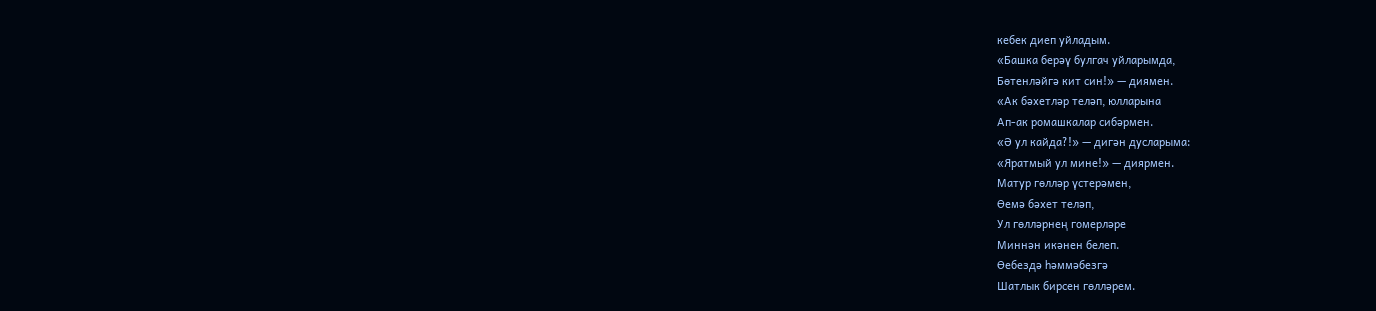кебек диеп уйладым.
«Башка берәү булгач уйларымда,
Бөтенләйгә кит син!» — диямен.
«Ак бәхетләр теләп, юлларына
Ап-ак ромашкалар сибәрмен.
«Ә ул кайда?!» — дигән дусларыма:
«Яратмый ул мине!» — диярмен.
Матур гөлләр үстерәмен,
Өемә бәхет теләп,
Ул гөлләрнең гомерләре
Миннән икәнен белеп.
Өебездә һәммәбезгә
Шатлык бирсен гөлләрем.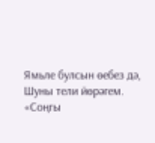Ямьле булсын өебез дә,
Шуны тели йөрәгем.
«Соңгы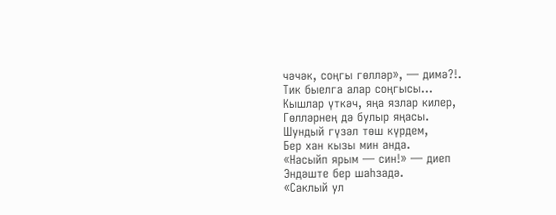чәчәк, соңгы гөлләр», — димә?!.
Тик быелга алар соңгысы…
Кышлар үткәч, яңа язлар килер,
Гөлләрнең дә булыр яңасы.
Шундый гүзәл төш күрдем,
Бер хан кызы мин анда.
«Насыйп ярым — син!» — диеп
Эндәште бер шаhзадә.
«Саклый ул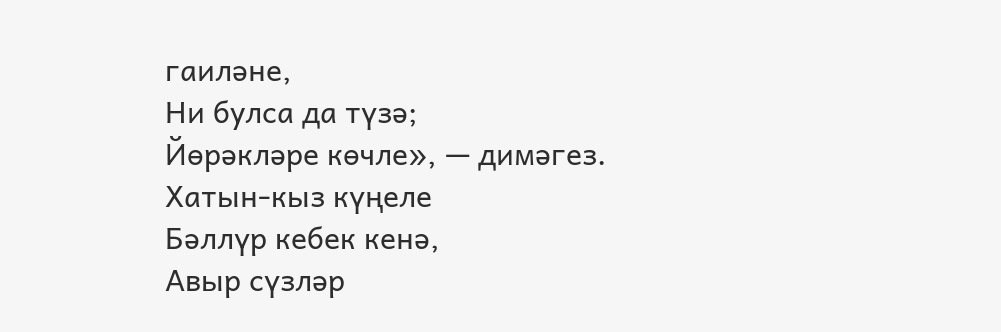гаиләне,
Ни булса да түзә;
Йөрәкләре көчле», — димәгез.
Хатын-кыз күңеле
Бәллүр кебек кенә,
Авыр сүзләр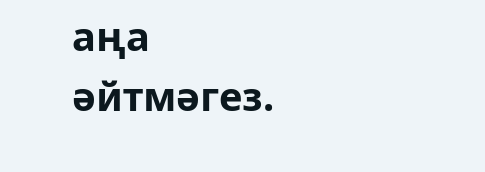аңа әйтмәгез.